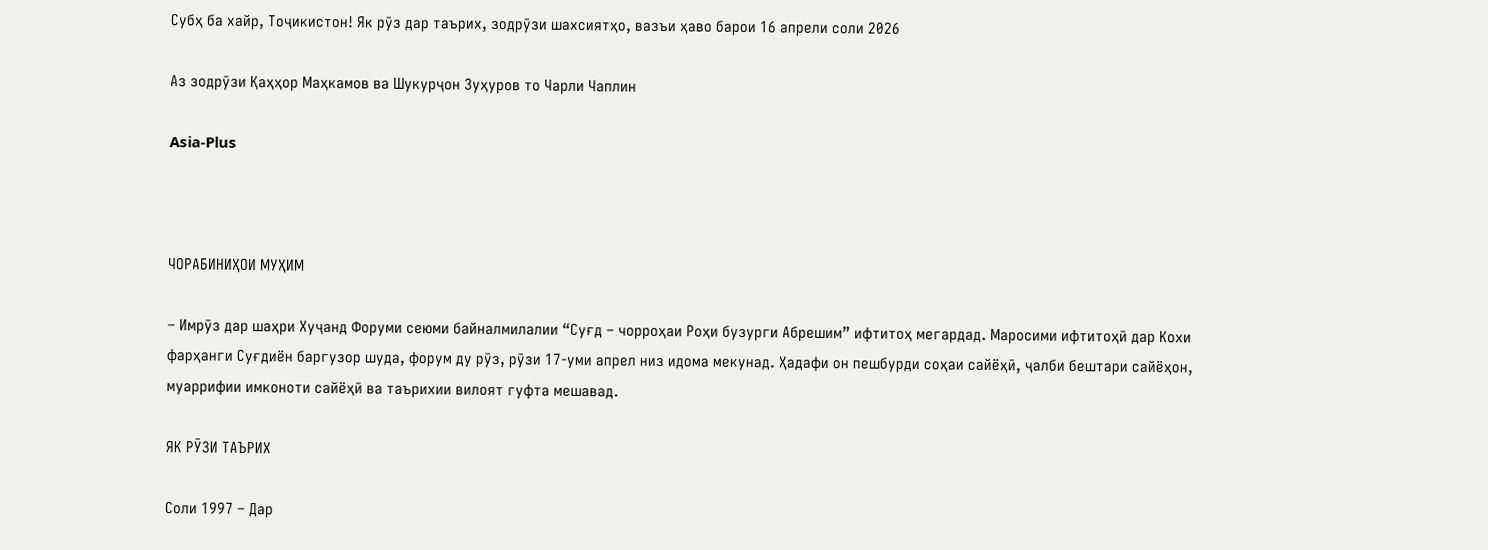Субҳ ба хайр, Тоҷикистон! Як рӯз дар таърих, зодрӯзи шахсиятҳо, вазъи ҳаво барои 16 апрели соли 2026

Аз зодрӯзи Қаҳҳор Маҳкамов ва Шукурҷон Зуҳуров то Чарли Чаплин

Asia-Plus



ЧОРАБИНИҲОИ МУҲИМ

– Имрӯз дар шаҳри Хуҷанд Форуми сеюми байналмилалии “Суғд – чорроҳаи Роҳи бузурги Абрешим” ифтитоҳ мегардад. Маросими ифтитоҳӣ дар Кохи фарҳанги Суғдиён баргузор шуда, форум ду рӯз, рӯзи 17-уми апрел низ идома мекунад. Ҳадафи он пешбурди соҳаи сайёҳӣ, ҷалби бештари сайёҳон, муаррифии имконоти сайёҳӣ ва таърихии вилоят гуфта мешавад.

ЯК РӮЗИ ТАЪРИХ

Соли 1997 – Дар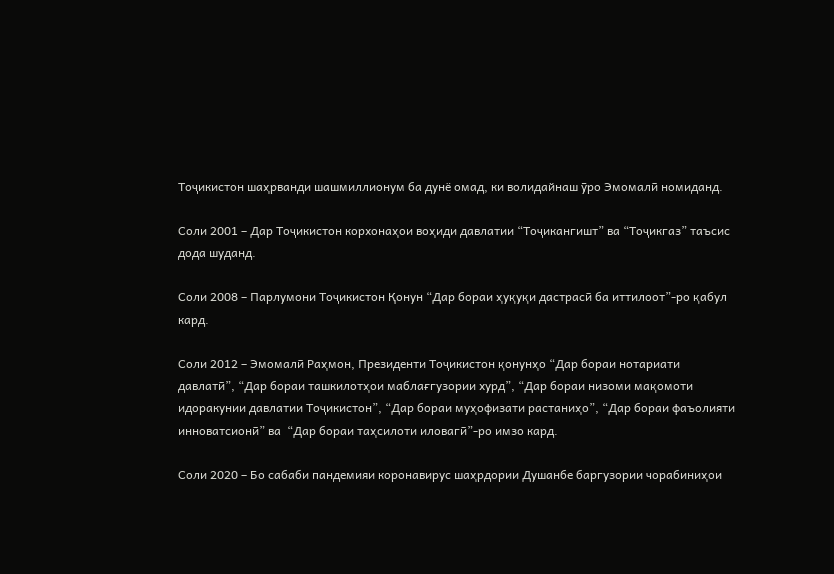Тоҷикистон шаҳрванди шашмиллионум ба дунё омад, ки волидайнаш ӯро Эмомалӣ номиданд.

Соли 2001 – Дар Тоҷикистон корхонаҳои воҳиди давлатии “Тоҷикангишт” ва “Тоҷикгаз” таъсис дода шуданд.

Соли 2008 – Парлумони Тоҷикистон Қонун “Дар бораи ҳуқуқи дастрасӣ ба иттилоот”-ро қабул кард.

Соли 2012 – Эмомалӣ Раҳмон, Президенти Тоҷикистон қонунҳо “Дар бораи нотариати давлатӣ”, “Дар бораи ташкилотҳои маблағгузории хурд”, “Дар бораи низоми мақомоти идоракунии давлатии Тоҷикистон”, “Дар бораи муҳофизати растаниҳо”, “Дар бораи фаъолияти инноватсионӣ” ва  “Дар бораи таҳсилоти иловагӣ”-ро имзо кард.

Соли 2020 – Бо сабаби пандемияи коронавирус шаҳрдории Душанбе баргузории чорабиниҳои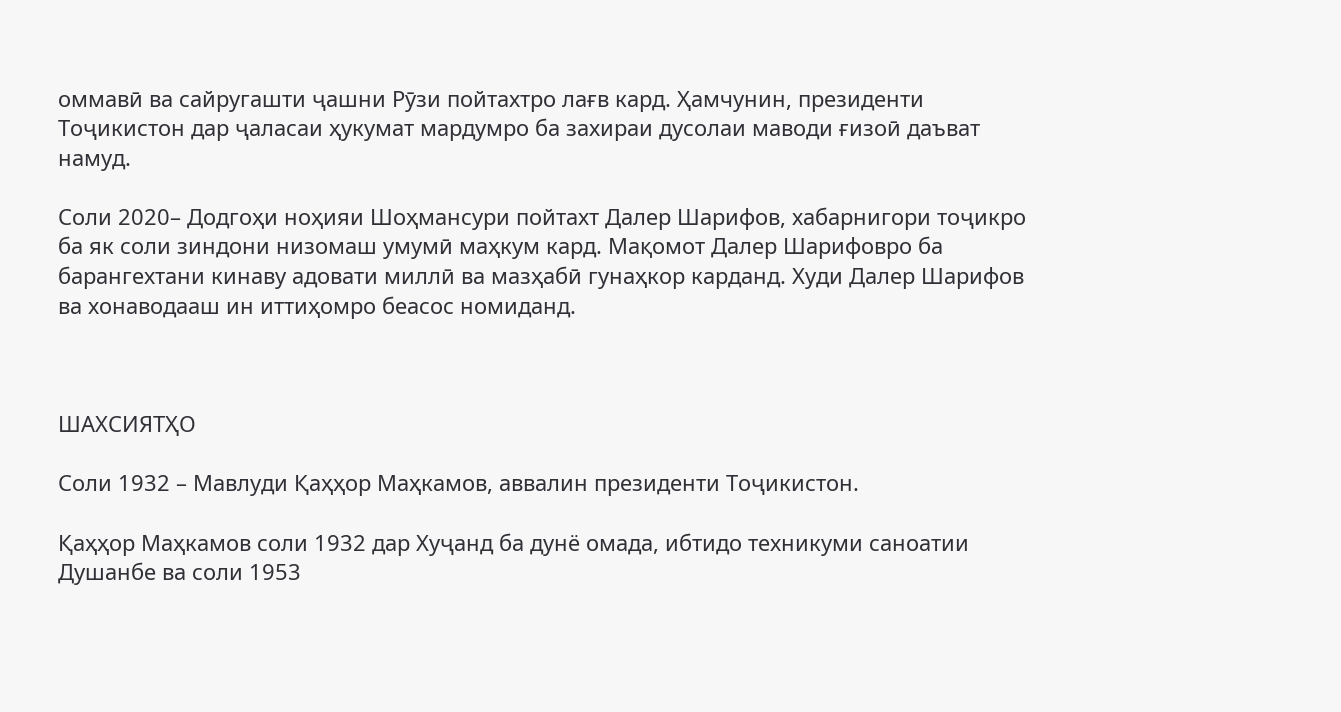оммавӣ ва сайругашти ҷашни Рӯзи пойтахтро лағв кард. Ҳамчунин, президенти Тоҷикистон дар ҷаласаи ҳукумат мардумро ба захираи дусолаи маводи ғизоӣ даъват намуд.

Соли 2020– Додгоҳи ноҳияи Шоҳмансури пойтахт Далер Шарифов, хабарнигори тоҷикро ба як соли зиндони низомаш умумӣ маҳкум кард. Мақомот Далер Шарифовро ба барангехтани кинаву адовати миллӣ ва мазҳабӣ гунаҳкор карданд. Худи Далер Шарифов ва хонаводааш ин иттиҳомро беасос номиданд.



ШАХСИЯТҲО

Соли 1932 – Мавлуди Қаҳҳор Маҳкамов, аввалин президенти Тоҷикистон.

Қаҳҳор Маҳкамов соли 1932 дар Хуҷанд ба дунё омада, ибтидо техникуми саноатии Душанбе ва соли 1953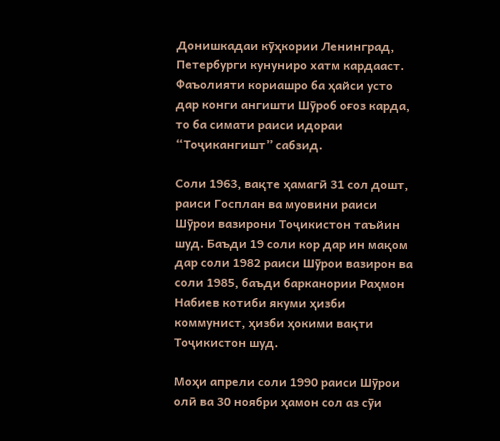Донишкадаи кӯҳкории Ленинград, Петербурги кунуниро хатм кардааст. Фаъолияти кориашро ба ҳайси усто дар конги ангишти Шӯроб оғоз карда, то ба симати раиси идораи “Тоҷикангишт” сабзид.

Соли 1963, вақте ҳамагӣ 31 сол дошт, раиси Госплан ва муовини раиси Шӯрои вазирони Тоҷикистон таъйин шуд. Баъди 19 соли кор дар ин мақом дар соли 1982 раиси Шӯрои вазирон ва соли 1985, баъди барканории Раҳмон Набиев котиби якуми ҳизби коммунист, ҳизби ҳокими вақти Тоҷикистон шуд.

Моҳи апрели соли 1990 раиси Шӯрои олӣ ва 30 ноябри ҳамон сол аз сӯи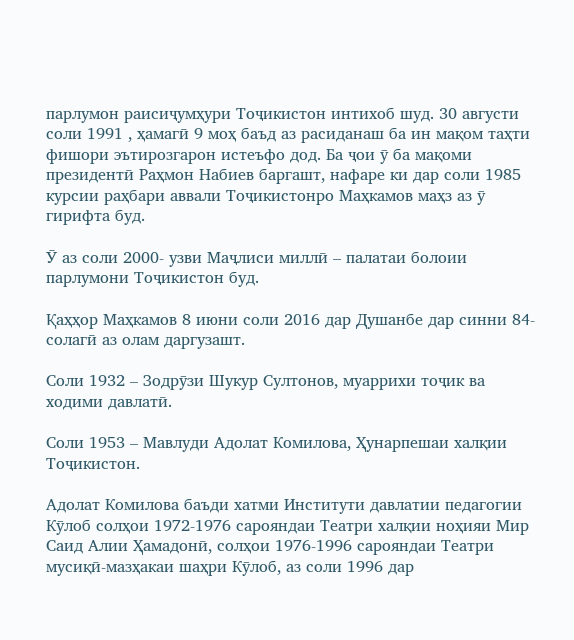парлумон раисиҷумҳури Тоҷикистон интихоб шуд. 30 августи соли 1991 , ҳамагӣ 9 моҳ баъд аз расиданаш ба ин мақом таҳти фишори эътирозгарон истеъфо дод. Ба ҷои ӯ ба мақоми президентӣ Раҳмон Набиев баргашт, нафаре ки дар соли 1985 курсии раҳбари аввали Тоҷикистонро Маҳкамов маҳз аз ӯ гирифта буд.

Ӯ аз соли 2000- узви Маҷлиси миллӣ – палатаи болоии парлумони Тоҷикистон буд.

Қаҳҳор Маҳкамов 8 июни соли 2016 дар Душанбе дар синни 84-солагӣ аз олам даргузашт.

Соли 1932 – Зодрӯзи Шукур Султонов, муаррихи тоҷик ва ходими давлатӣ.

Соли 1953 – Мавлуди Адолат Комилова, Ҳунарпешаи халқии Тоҷикистон.

Адолат Комилова баъди хатми Институти давлатии педагогии Кӯлоб солҳои 1972-1976 сарояндаи Театри халқии ноҳияи Мир Саид Алии Ҳамадонӣ, солҳои 1976-1996 сарояндаи Театри мусиқӣ-мазҳакаи шаҳри Кӯлоб, аз соли 1996 дар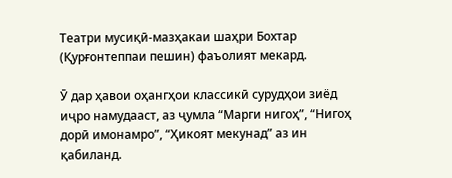Театри мусиқӣ-мазҳакаи шаҳри Бохтар (Қурғонтеппаи пешин) фаъолият мекард.

Ӯ дар ҳавои оҳангҳои классикӣ сурудҳои зиёд иҷро намудааст, аз ҷумла “Марги нигоҳ”, “Нигоҳ дорӣ имонамро”, “Ҳикоят мекунад” аз ин қабиланд.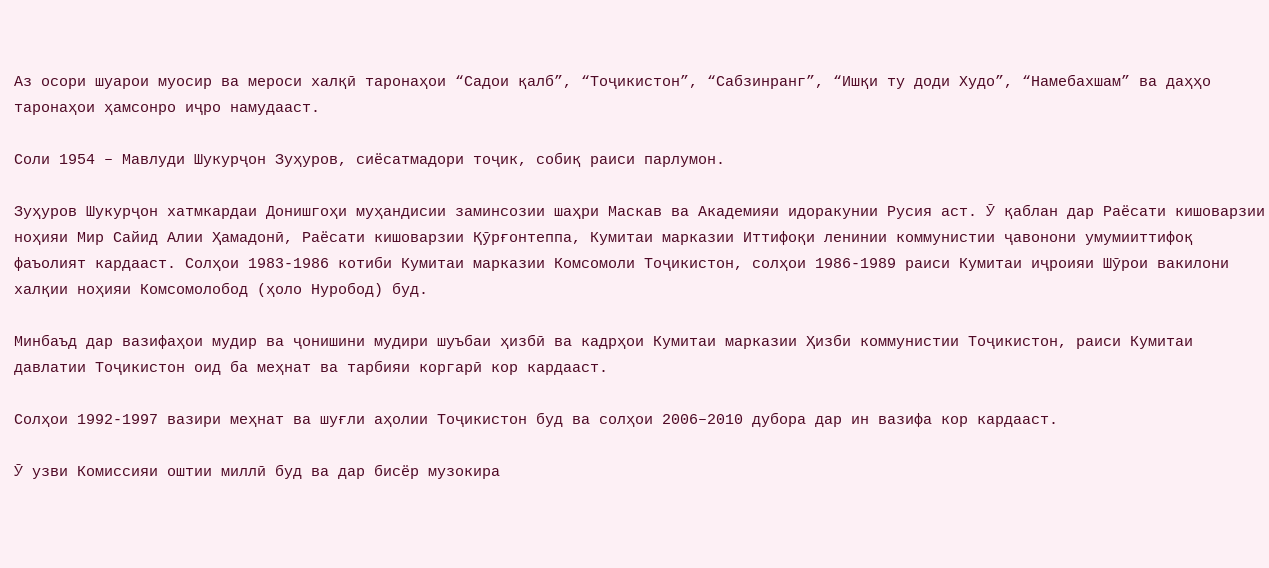Аз осори шуарои муосир ва мероси халқӣ таронаҳои “Садои қалб”, “Тоҷикистон”, “Сабзинранг”, “Ишқи ту доди Худо”, “Намебахшам” ва даҳҳо таронаҳои ҳамсонро иҷро намудааст.

Соли 1954 – Мавлуди Шукурҷон Зуҳуров, сиёсатмадори тоҷик, собиқ раиси парлумон.

Зуҳуров Шукурҷон хатмкардаи Донишгоҳи муҳандисии заминсозии шаҳри Маскав ва Академияи идоракунии Русия аст. Ӯ қаблан дар Раёсати кишоварзии ноҳияи Мир Сайид Алии Ҳамадонӣ, Раёсати кишоварзии Қӯрғонтеппа, Кумитаи марказии Иттифоқи ленинии коммунистии ҷавонони умумииттифоқ фаъолият кардааст. Солҳои 1983-1986 котиби Кумитаи марказии Комсомоли Тоҷикистон, солҳои 1986-1989 раиси Кумитаи иҷроияи Шӯрои вакилони халқии ноҳияи Комсомолобод (ҳоло Нуробод) буд.

Минбаъд дар вазифаҳои мудир ва ҷонишини мудири шуъбаи ҳизбӣ ва кадрҳои Кумитаи марказии Ҳизби коммунистии Тоҷикистон, раиси Кумитаи давлатии Тоҷикистон оид ба меҳнат ва тарбияи коргарӣ кор кардааст.

Солҳои 1992-1997 вазири меҳнат ва шуғли аҳолии Тоҷикистон буд ва солҳои 2006‒2010 дубора дар ин вазифа кор кардааст.

Ӯ узви Комиссияи оштии миллӣ буд ва дар бисёр музокира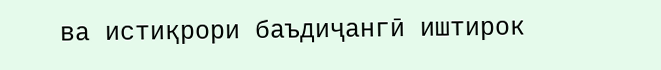ва истиқрори баъдиҷангӣ иштирок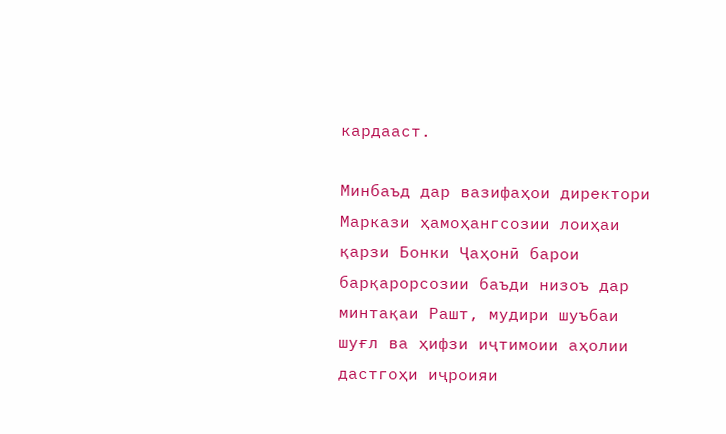кардааст.

Минбаъд дар вазифаҳои директори Маркази ҳамоҳангсозии лоиҳаи қарзи Бонки Ҷаҳонӣ барои барқарорсозии баъди низоъ дар минтақаи Рашт, мудири шуъбаи шуғл ва ҳифзи иҷтимоии аҳолии дастгоҳи иҷроияи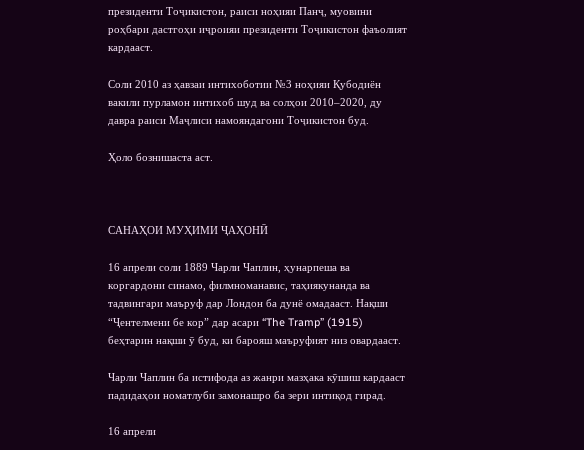президенти Тоҷикистон, раиси ноҳияи Панҷ, муовини роҳбари дастгоҳи иҷроияи президенти Тоҷикистон фаъолият кардааст.

Соли 2010 аз ҳавзаи интихоботии №3 ноҳияи Қубодиён вакили пурламон интихоб шуд ва солҳои 2010‒2020, ду давра раиси Маҷлиси намояндагони Тоҷикистон буд.

Ҳоло бознишаста аст.



САНАҲОИ МУҲИМИ ҶАҲОНӢ

16 апрели соли 1889 Чарли Чаплин, ҳунарпеша ва коргардони синамо, филмноманавис, таҳиякунанда ва тадвингари маъруф дар Лондон ба дунё омадааст. Нақши “Ҷентелмени бе кор” дар асари “The Tramp” (1915) беҳтарин нақши ӯ буд, ки барояш маъруфият низ овардааст.

Чарли Чаплин ба истифода аз жанри мазҳака кӯшиш кардааст падидаҳои номатлуби замонашро ба зери интиқод гирад.

16 апрели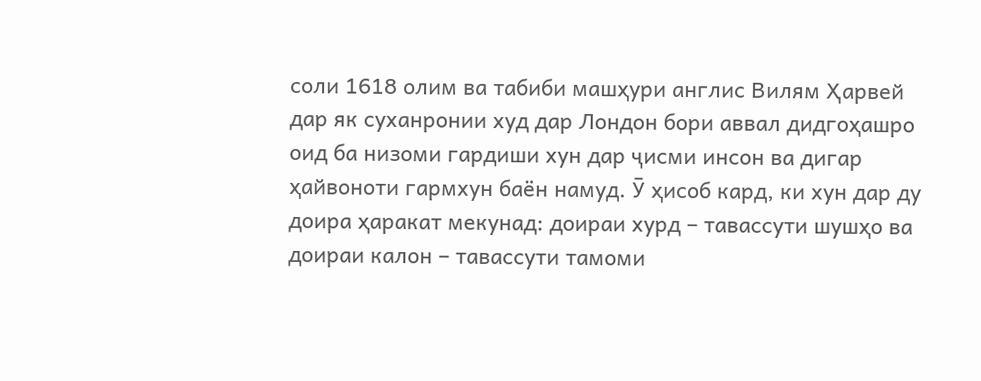соли 1618 олим ва табиби машҳури англис Вилям Ҳарвей дар як суханронии худ дар Лондон бори аввал дидгоҳашро оид ба низоми гардиши хун дар ҷисми инсон ва дигар ҳайвоноти гармхун баён намуд. Ӯ ҳисоб кард, ки хун дар ду доира ҳаракат мекунад: доираи хурд – тавассути шушҳо ва доираи калон – тавассути тамоми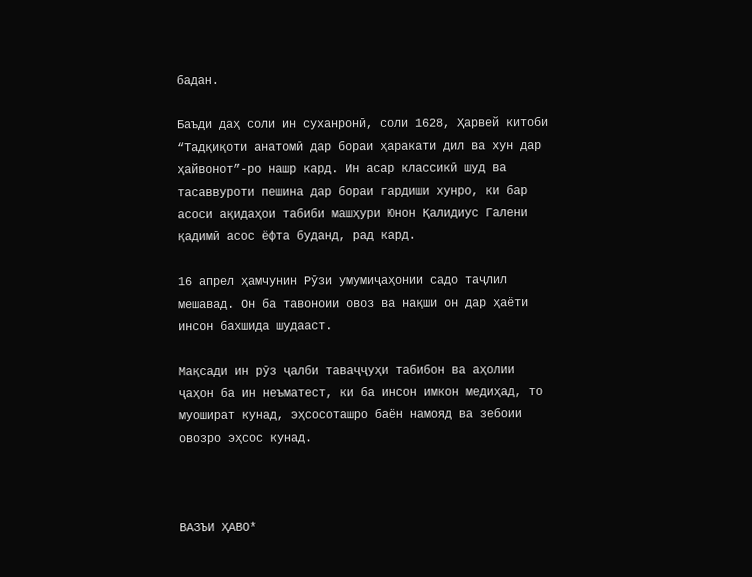бадан.

Баъди даҳ соли ин суханронӣ, соли 1628, Ҳарвей китоби “Тадқиқоти анатомӣ дар бораи ҳаракати дил ва хун дар ҳайвонот”-ро нашр кард. Ин асар классикӣ шуд ва тасаввуроти пешина дар бораи гардиши хунро, ки бар асоси ақидаҳои табиби машҳури Юнон Қалидиус Галени қадимӣ асос ёфта буданд, рад кард.

16 апрел ҳамчунин Рӯзи умумиҷаҳонии садо таҷлил мешавад. Он ба тавоноии овоз ва нақши он дар ҳаёти инсон бахшида шудааст.

Мақсади ин рӯз ҷалби таваҷҷуҳи табибон ва аҳолии ҷаҳон ба ин неъматест, ки ба инсон имкон медиҳад, то муошират кунад, эҳсосоташро баён намояд ва зебоии овозро эҳсос кунад.



ВАЗЪИ ҲАВО*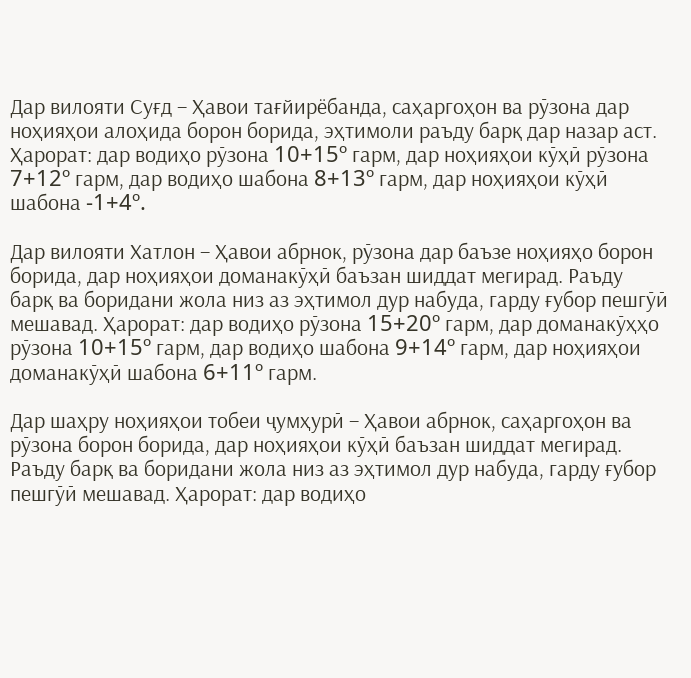Дар вилояти Суғд – Ҳавои тағйирёбанда, саҳаргоҳон ва рӯзона дар ноҳияҳои алоҳида борон борида, эҳтимоли раъду барқ дар назар аст. Ҳарорат: дар водиҳо рӯзона 10+15º гарм, дар ноҳияҳои кӯҳӣ рӯзона 7+12º гарм, дар водиҳо шабона 8+13º гарм, дар ноҳияҳои кӯҳӣ шабона -1+4º.

Дар вилояти Хатлон – Ҳавои абрнок, рӯзона дар баъзе ноҳияҳо борон борида, дар ноҳияҳои доманакӯҳӣ баъзан шиддат мегирад. Раъду барқ ва боридани жола низ аз эҳтимол дур набуда, гарду ғубор пешгӯӣ мешавад. Ҳарорат: дар водиҳо рӯзона 15+20º гарм, дар доманакӯҳҳо рӯзона 10+15º гарм, дар водиҳо шабона 9+14º гарм, дар ноҳияҳои доманакӯҳӣ шабона 6+11º гарм.

Дар шаҳру ноҳияҳои тобеи ҷумҳурӣ – Ҳавои абрнок, саҳаргоҳон ва рӯзона борон борида, дар ноҳияҳои кӯҳӣ баъзан шиддат мегирад. Раъду барқ ва боридани жола низ аз эҳтимол дур набуда, гарду ғубор пешгӯӣ мешавад. Ҳарорат: дар водиҳо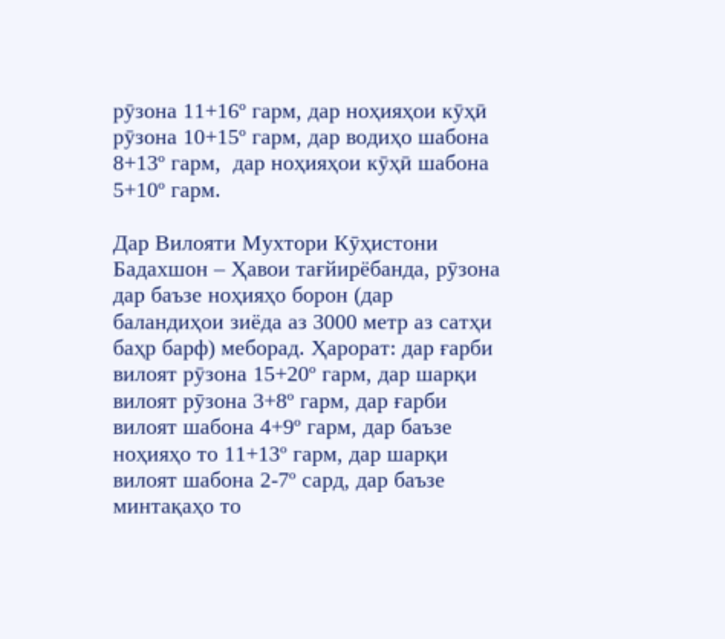рӯзона 11+16º гарм, дар ноҳияҳои кӯҳӣ рӯзона 10+15º гарм, дар водиҳо шабона 8+13º гарм,  дар ноҳияҳои кӯҳӣ шабона 5+10º гарм.

Дар Вилояти Мухтори Кӯҳистони Бадахшон – Ҳавои тағйирёбанда, рӯзона дар баъзе ноҳияҳо борон (дар баландиҳои зиёда аз 3000 метр аз сатҳи баҳр барф) меборад. Ҳарорат: дар ғарби вилоят рӯзона 15+20º гарм, дар шарқи вилоят рӯзона 3+8º гарм, дар ғарби вилоят шабона 4+9º гарм, дар баъзе ноҳияҳо то 11+13º гарм, дар шарқи вилоят шабона 2-7º сард, дар баъзе минтақаҳо то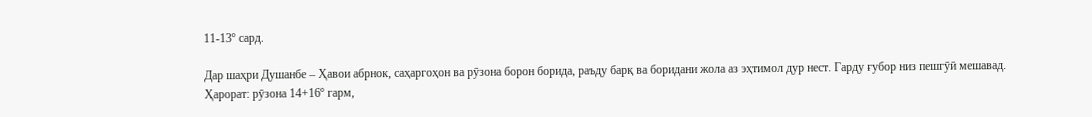11-13º сард.

Дар шаҳри Душанбе – Ҳавои абрнок, саҳаргоҳон ва рӯзона борон борида, раъду барқ ва боридани жола аз эҳтимол дур нест. Гарду ғубор низ пешгӯӣ мешавад. Ҳарорат: рӯзона 14+16º гарм,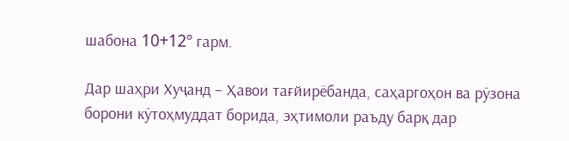шабона 10+12º гарм.

Дар шаҳри Хуҷанд – Ҳавои тағйирёбанда, саҳаргоҳон ва рӯзона борони кӯтоҳмуддат борида, эҳтимоли раъду барқ дар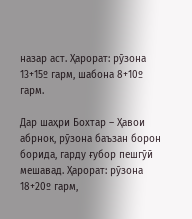назар аст. Ҳарорат: рӯзона 13+15º гарм, шабона 8+10º гарм.

Дар шаҳри Бохтар – Ҳавои абрнок, рӯзона баъзан борон борида, гарду ғубор пешгӯӣ мешавад. Ҳарорат: рӯзона 18+20º гарм,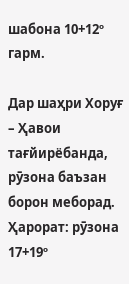шабона 10+12º гарм.

Дар шаҳри Хоруғ – Ҳавои тағйирёбанда, рӯзона баъзан борон меборад. Ҳарорат: рӯзона 17+19º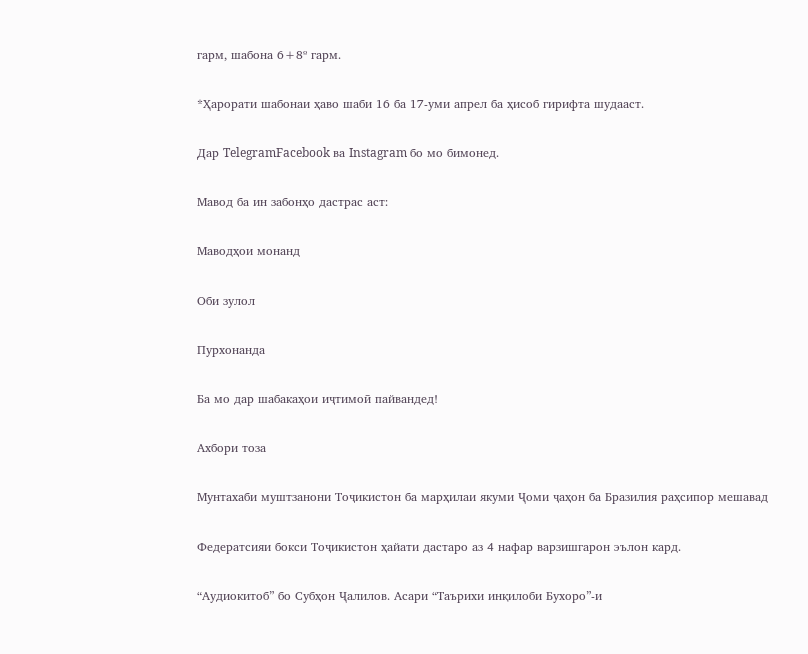гарм, шабона 6+8º гарм.

*Ҳарорати шабонаи ҳаво шаби 16 ба 17-уми апрел ба ҳисоб гирифта шудааст.

Дар TelegramFacebook ва Instagram бо мо бимонед.

Мавод ба ин забонҳо дастрас аст:

Маводҳои монанд

Оби зулол

Пурхонанда

Ба мо дар шабакаҳои иҷтимоӣ пайвандед!

Ахбори тоза

Мунтахаби муштзанони Тоҷикистон ба марҳилаи якуми Ҷоми ҷаҳон ба Бразилия раҳсипор мешавад

Федератсияи бокси Тоҷикистон ҳайати дастаро аз 4 нафар варзишгарон эълон кард.

“Аудиокитоб” бо Субҳон Ҷалилов. Асари “Таърихи инқилоби Бухоро”-и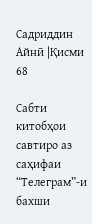Садриддин Айнӣ |Қисми 68

Cабти китобҳои савтиро аз саҳифаи “Телеграм”-и бахши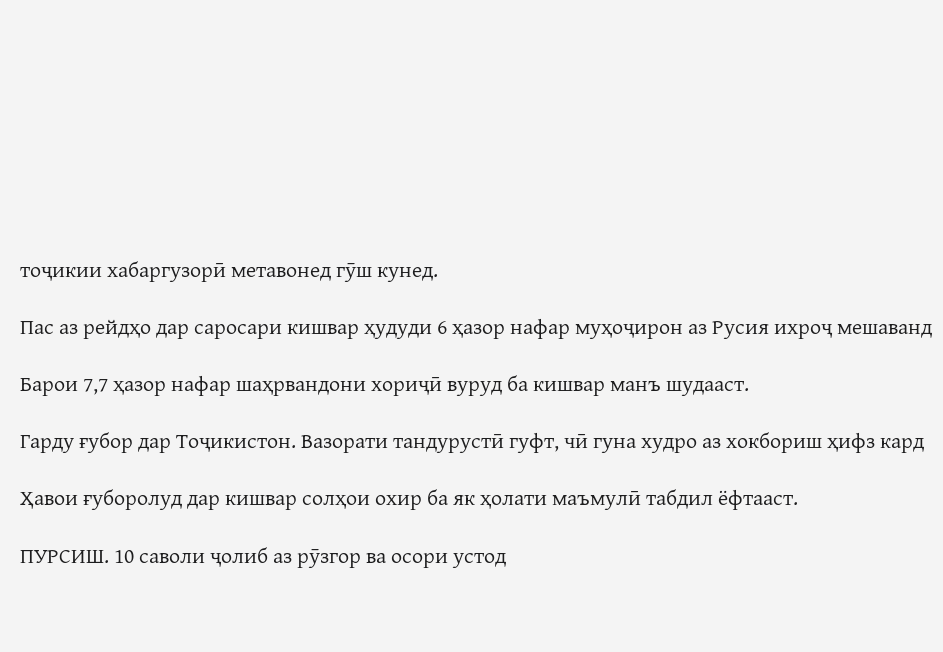тоҷикии хабаргузорӣ метавонед гӯш кунед.

Пас аз рейдҳо дар саросари кишвар ҳудуди 6 ҳазор нафар муҳоҷирон аз Русия ихроҷ мешаванд

Барои 7,7 ҳазор нафар шаҳрвандони хориҷӣ вуруд ба кишвар манъ шудааст.

Гарду ғубор дар Тоҷикистон. Вазорати тандурустӣ гуфт, чӣ гуна худро аз хокбориш ҳифз кард

Ҳавои ғуборолуд дар кишвар солҳои охир ба як ҳолати маъмулӣ табдил ёфтааст.

ПУРСИШ. 10 саволи ҷолиб аз рӯзгор ва осори устод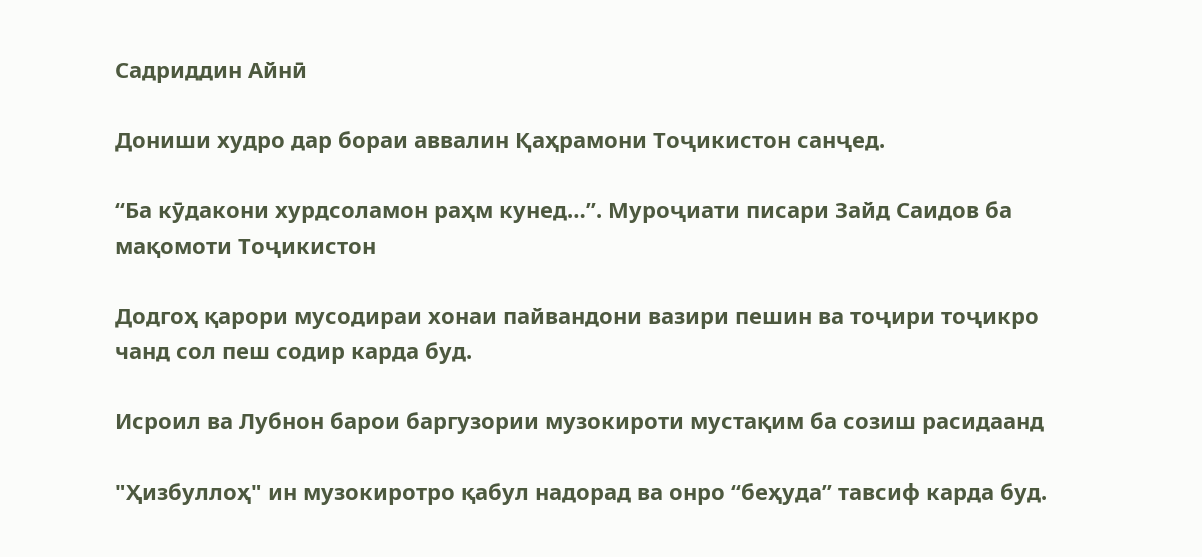Садриддин Айнӣ

Дониши худро дар бораи аввалин Қаҳрамони Тоҷикистон санҷед.

“Ба кӯдакони хурдсоламон раҳм кунед…”. Муроҷиати писари Зайд Саидов ба мақомоти Тоҷикистон

Додгоҳ қарори мусодираи хонаи пайвандони вазири пешин ва тоҷири тоҷикро чанд сол пеш содир карда буд.

Исроил ва Лубнон барои баргузории музокироти мустақим ба созиш расидаанд

"Ҳизбуллоҳ" ин музокиротро қабул надорад ва онро “беҳуда” тавсиф карда буд.